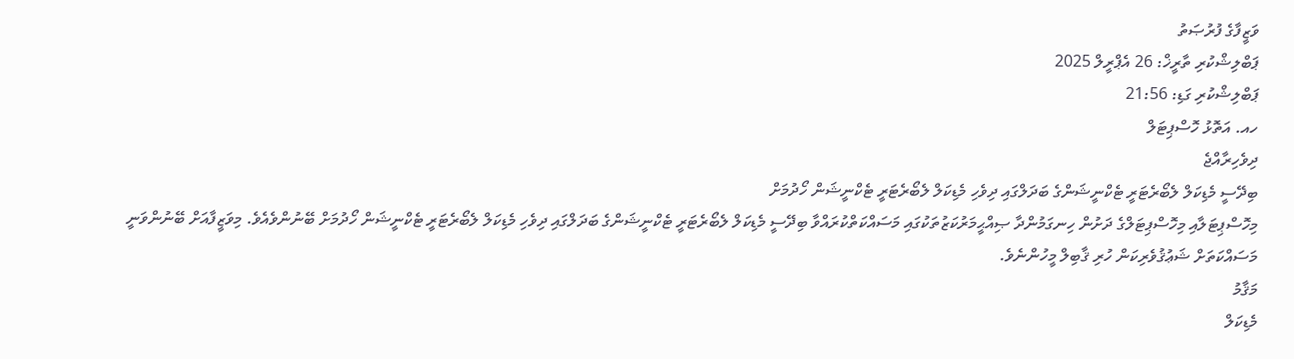ވަޒީފާގެ ފުރުޞަތު
ޕަބްލިޝްކުރި ތާރީޚް: 26 އެޕްރީލް 2025
ޕަބްލިޝްކުރި ގަޑި: 21:56
ހއ. އަތޮޅު ހޮސްޕިޓަލް
ދިވެހިރާއްޖެ
ބިދޭސީ މެޑިކަލް ލެބޯރެޓަރީ ޓެކްނީޝަންގެ ބަދަލްގައި ދިވެހި މެޑިކަލް ލެބޯރެޓަރީ ޓެކްނީޝަން ހޯދުމަށް
މިހޮސްޕިޓަލާއި މިހޮސްޕިޓަލްގެ ދަށުން ހިނގަމުންދާ ޞިއްޙީމަރުކަޒުތަކުގައި މަސައްކަތްކުރައްވާ ބިދޭސީ މެޑިކަލް ލެބޯރެޓަރީ ޓެކްނީޝަންގެ ބަދަލްގައި ދިވެހި މެޑިކަލް ލެބޯރެޓަރީ ޓެކްނީޝަން ހޯދުމަށް ބޭނުންވެއެވެ. މިވަޒީފާއަށް ބޭނުންވަނީ މަސައްކަތަށް ޝަޢުޤުވެރިކަން ހުރި ޤާބިލް މީހުންނެވެ.
މަޤާމު
މެޑިކަލް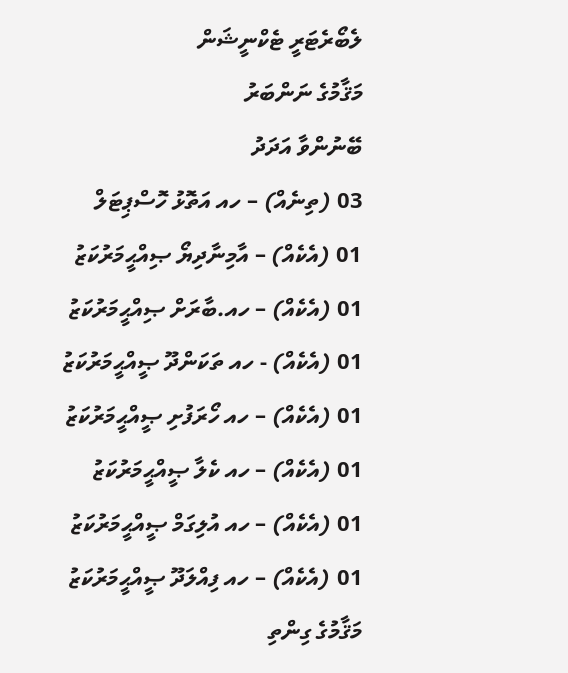ލެބޯރެޓަރީ ޓެކްނީޝަން
މަޤާމުގެ ނަންބަރު
ބޭނުންވާ އަދަދު
03 (ތިނެއް) – ހއ އަތޮޅު ހޮސްޕިޓަލް
01 (އެކެއް) – އާމިނާދިޔޯ ޞިއްޙީމަރުކަޒު
01 (އެކެއް) – ހއ.ބާރަށް ޞިއްޙީމަރުކަޒު
01 (އެކެއް) - ހއ ތަކަންދޫ ޞީއްޙީމަރުކަޒު
01 (އެކެއް) – ހއ ހޯރަފުށި ޞީއްޙީމަރުކަޒު
01 (އެކެއް) – ހއ ކެލާ ޞީއްޙީމަރުކަޒު
01 (އެކެއް) – ހއ އުލިގަމް ޞީއްޙީމަރުކަޒު
01 (އެކެއް) – ހއ ފިއްލަދޫ ޞީއްޙީމަރުކަޒު
މަޤާމުގެ ގިންތި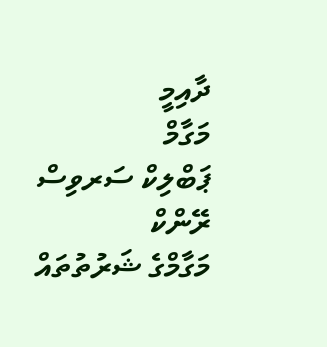ދާއިމީ
މަގާމް
ޕަބްލިކް ސަރވިސް ރޭންކް
މަގާމްގެ ޝަރުތުތައް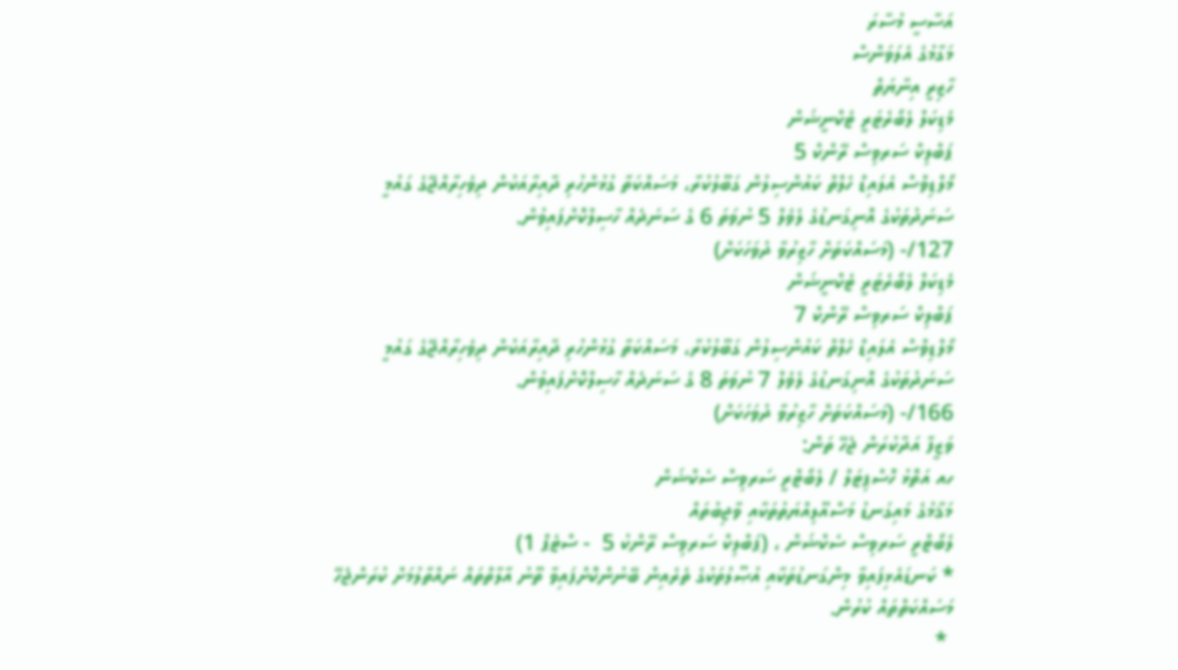އަސާސީ މުސާރަ
މަގާމުގެ އެލަވަންސް
ހާޒިރީ އިނާޔަތް
މެޑިކަލް ލެބޯރެޓަރީ ޓެކްނީޝަން
ޕަބްލިކް ސަރވިސް ރޭންކް 5
މޯލްޑިވްސް އެލައިޑް ހެލްތް ކައުންސިލުން ގަބޫލުކުރާ، މަސައްކަތާ ގުޅުންހުރި ދާއިރާއަކުން ދިވެހިރާއްޖޭގެ ގައުމީ ސަނަދުތަކުގެ އޮނިގަނޑުގެ ލެވެލް 5 ނުވަތަ 6 ގެ ސަނަދެއް ހާސިލްކޮށްފައިވުން.
127/- (މަސައްކަތަށް ހާޒިރުވާ ދުވަހަކަށް)
މެޑިކަލް ލެބޯރެޓަރީ ޓެކްނީޝަން
ޕަބްލިކް ސަރވިސް ރޭންކް 7
މޯލްޑިވްސް އެލައިޑް ހެލްތް ކައުންސިލުން ގަބޫލުކުރާ، މަސައްކަތާ ގުޅުންހުރި ދާއިރާއަކުން ދިވެހިރާއްޖޭގެ ގައުމީ ސަނަދުތަކުގެ އޮނިގަނޑުގެ ލެވެލް 7 ނުވަތަ 8 ގެ ސަނަދެއް ހާސިލްކޮށްފައިވުން.
166/- (މަސައްކަތަށް ހާޒިރުވާ ދުވަހަކަށް)
ވަޒީފާ އަދާކުރަން ޖެހޭ ތަން:
ހއ އަތޮޅު ހޮސްޕިޓަލް / ލެބޯޓްރީ ސަރވިސް ސެކްޝަން
މަޤާމުގެ މައިގަނޑު މަސްއޫލިއްޔަތުތަކާއި ވާޖިބުތައް
ލެބޯޓްރީ ސަރވިސް ސެކްޝަން ، (ޕަބްލިކް ސަރވިސް ރޭންކު 5  - ސްޓެޕް 1)
* ކަނޑައެޅިފައިވާ މިންގަނޑުތަކާއި އުޞޫލުތަކުގެ ތެރެއިން ބޭނުންކޮށްފައިވާ ތޫނު އާލާތްތައް ނައްތާލުމަށް ކުރަންޖެހޭ މަސައްކަތްތައް ކުރުން.
 *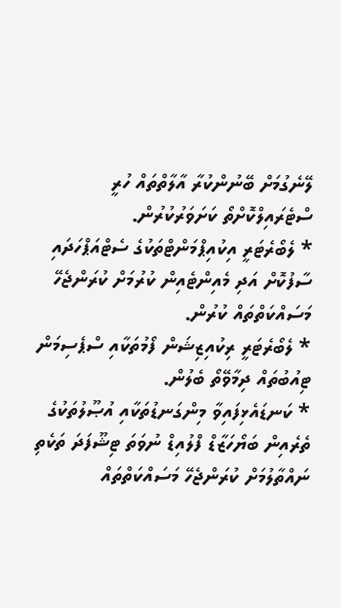ލޭނެގުމަށް ބޭނުންކުރާ އާލާތްތައް ހުރީ ސްޓެރައިލްކޮށްތޯ ކަށަވަރުކުރުން.
* ލެބޯރެޓަރީ އިކުއިޕްމަންޓްތަކުގެ ސެޓްއަޕްހަދައި ސާފުކޮށް އަދި މެއިންޓެއިން ކުރުމަށް ކުރަންޖެހޭ މަސައްކަތްތައް ކުރުން.
* ލެބޯރެޓަރީ ރިކުއިޒިޝަން ފޯމުތަކާއި ސްޕެސިމަން ޓިއުބުތައް ދިމާވޭތޯ ބެލުން.
* ކަނޑައެޅިފައިވާ މިންގަނޑުތަކާއި އުޞޫލުތަކުގެ ތެރެއިން ބަޔޯހަޒާޑް ފްލުއިޑް ނުވަތަ ޓިޝޫފަދަ ތަކެތި ނައްތާލުމަށް ކުރަންޖެހޭ މަސައްކަތްތައް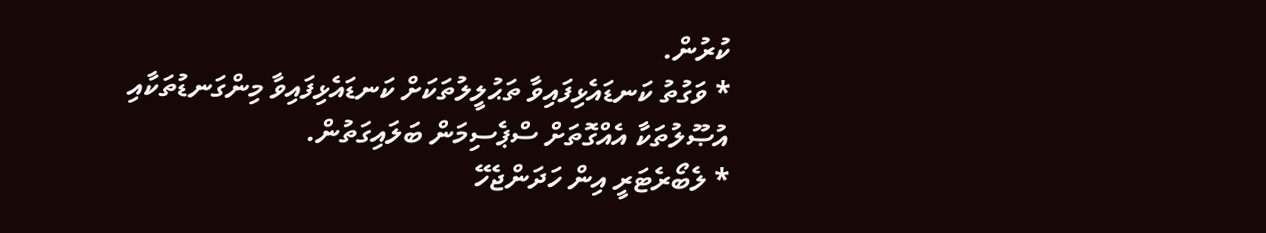ކުރުން.
* ވަގުތު ކަނޑައެޅިފައިވާ ތަޙުލީލުތަކަށް ކަނޑައެޅިފައިވާ މިންގަނޑުތަކާއި އުޞޫލުތަކާ އެއްގޮތަށް ސްޕެސިމަން ބަލައިގަތުން.
* ލެބޯރެޓަރީ އިން ހަދަންޖެހޭ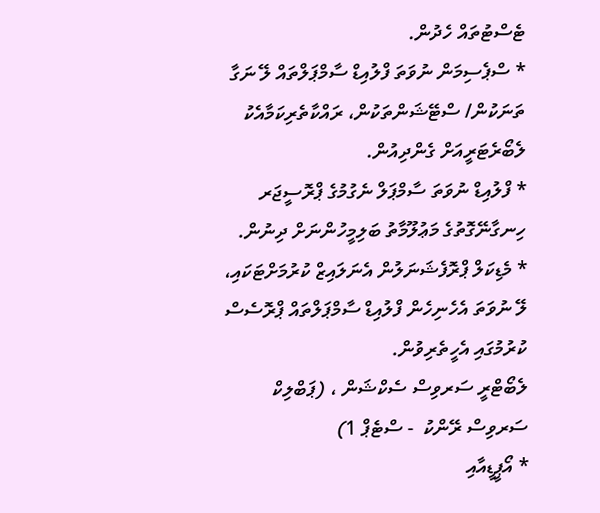ޓެސްޓުތައް ހެދުން.
* ސްޕެސިމަން ނުވަތަ ފްލުއިޑް ސާމްޕަލްތައް ލޭ ނަގާ ތަނަކުން/ ސްޓޭޝަންތަކުން، ރައްކާތެރިކަމާއެކު ލެބޯރެޓަރީއަށް ގެންދިއުން.
* ފްލުއިޑް ނުވަތަ ސާމްޕަލް ނެގުމުގެ ޕްރޮސީޖަރ ހިނގާނޭގޮތުގެ މަޢުލޫމާތު ބަލިމީހުންނަށް ދިނުން.
* މެޑިކަލް ޕްރޮފެޝަނަލުން އެނަލައިޒް ކުރުމަށްޓަކައި، ލޭ ނުވަތަ އެހެނިހެން ފްލުއިޑް ސާމްޕަލްތައް ޕްރޮސެސް ކުރުމުގައި އެހީތެރިވުން.
ލެބޯޓްރީ ސަރވިސް ސެކްޝަން ، (ޕަބްލިކް ސަރވިސް ރޭންކު  - ސްޓެޕް 1)
* އޯޕީޑީއާއި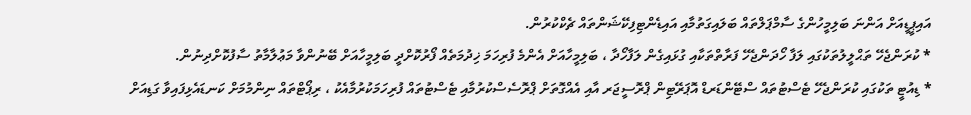އައިޕީޑީއަށް އަންނަ ބަލިމީހުންގެ ސާމްޕަލްތައް ބަލައިގަތުމާއި އައިޑެންޓިފިކޭޝަންތައް ޗެކްކުރުން.
* ކުރަންޖެހޭ ތަޙްލީލުތަކުގައި ލަފާ ހޯދަންޖެހޭ ފަރާތްތަކާއި ގުޅައިގެން ލަފާހޯދާ ، ބަލިމީހާއަށް އެންމެ ފުރިހަމަ ޚިދުމަތެއް ފޯރުކޮށްދީ ބަލިމީހާއަށް ބޭނުންވާ މަޢުލާމާތު ސާފުކޮށްދިނުން.
* ޑިއުޓީ ތަކުގައި ކުރަންޖެހޭ ޓެސްޓުތައް ސްޓޭންޑަރޑް އޮޕަރޭޓިން ޕްރޮސީޖަރ އާއި އެއްގޮތަށް ޕްރޮސެސްކުރުމާއި ޓެސްޓުތައް ފުރިހަމަކުރުމާއެކު ، ރިޕޯޓްތައް ނިންމުމަށް ކަނޑައެޅިފައިވާ ގަޑިއަށް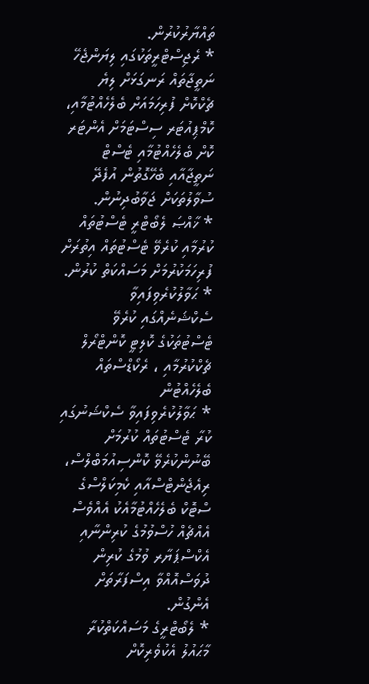ތައްޔާރުކުރުން.
* ރެޖިސްޓްރީތަކުގައި ލިޔަންޖެހޭ ނަތީޖާތައް ރަނގަޅަށް ލިޔެ ޗެކްކޮށް ފުރިހަމައަށް ބެލެހެއްޓުމާއި، ކޮމްޕިއުޓަރ ސިސްޓަމަށް އެންޓަރ ކޮށް ބެލެހެއްޓުމާއި ޓެސްޓް ނަތީޖާއާއި ބެހޭގޮތުން އުފެދޭ ސުވާލުތަކަށް ޖަވާބުދިނުން.
* ޚާއްޞަ ލެބޯޓްރީ ޓެސްޓުތައް ކުރުމާއި ކުރެވޭ ޓެސްޓުތައް އިތުރަށް ފުރިހަމަކުރުމަށް މަސައްކަތް ކުރުން.
* ޙަވާލުކުރެވިފައިވާ ސެކްޝަނެއްގައި ކުރެވޭ ޓެސްޓުތަކުގެ ކޮލިޓީ ކޮންޓްރޯލް ޗެކްކުރުމާއި ، ރެކޯޑްސްތައް ބެލެހެއްޓުން
* ޙަވާލުކުރެވިފައިވާ ސެކްޝަނުގައި ކުރާ ޓެސްޓުތައް ކުރުމަށް ބޭނުންކުރެވޭ ކޮންސިއުމަބްލްސް، ރިއެޖެންޓްސްއާއި ކެމިކަލްސްގެ ސްޓޮކް ބެލެހެއްޓުމާއެކު އެއްވެސް އެއްޗެއް ހުސްވުމުގެ ކުރިންނާއި އެކްސްޕަޔާރ ވުމުގެ ކުރިން ދުވަސްއޮއްވާ އިސްފަރާތަށް އެންގުން.
* ލެބޯޓްރީގެ މަސައްކަތްކުރާ މާޙައުލު އެކުވެރިކޮށް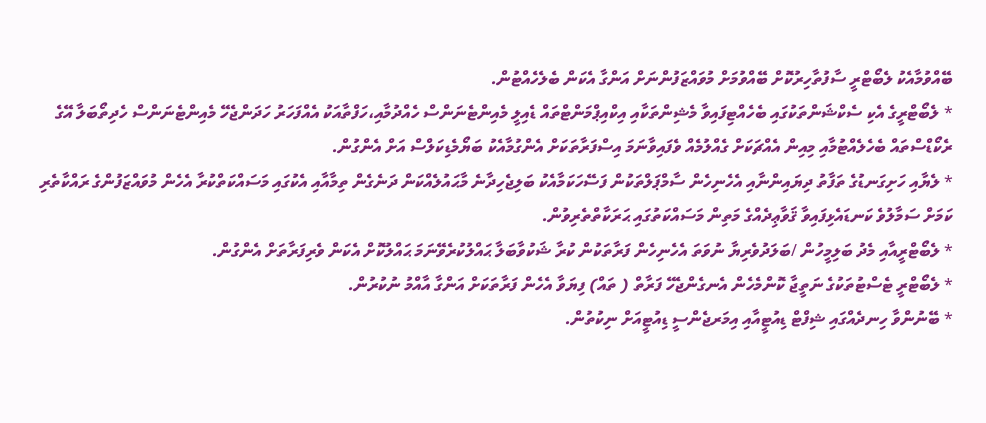ބޭއްވުމާއެކު ލެބޯޓްރީ ސާފުތާހިރުކޮށް ބޭއްވުމަށް މުވައްޒަފުންނަށް އަންގާ އެކަން ބެލެހެއްޓުން.
* ލެބޯޓްރީގެ އެކި ސެކްޝަންތަކުގައި ބެހެއްޓިފައިވާ މެޝިންތަކާއި އިކްއިޕްމަންޓްތައް ޑެއިލީ މެއިންޓެނަންސް ހެއްދުމާއި،ހަފްތާއަކު އެއްފަހަރު ހަދަންޖެހޭ މެއިންޓެނަންސް ހެދިތޯބަލާ އޭގެ ރެކޯޑްސްތައް ބެހެލެއްޓުމާއި މިއިން އެއްޗަކަށް ގެއްލުމެއް ވެފައިވާނަމަ އިސްފަރާތަކަށް އެންގުމާއެކު ބަޔޯމެޑިކަލްސް އަށް އެންގުން.
* ލެޔާއި ހަށިގަނޑުގެ ތަފާތު ދިޔައިންނާއި އެހެނިހެން ސާމްޕަލްތަކުން ފަސޭހަކަމާއެކު ބަލިޖެހިދާނެ މާޙައުލެއްކަން ދަނެގެން ތިމާއާއި އެކުގައި މަސައްކަތްކުރާ އެހެން މުވައްޒަފުންގެ ރައްކާތެރި ކަމަށް ސަމާލުވެ ކަނޑައެޅިފައިވާ ޤަވާޢިދެއްގެ މަތިން މަސައްކަތުގައި ޙަރަކާތްތެރިވުން.
* ލެބޯޓްރީއާއި މެދު ބަލިމީހުން /ބަލަދުވެރިޔާ ނުވަތަ އެހެނިހެން ފަރާތަކުން ކުރާ ޝަކުވާބަލާ ޙައްލުކުރެވޭނަމަ ޙައްލުކޮށް އެކަން ވެރިފަރާތަށް އެންގުން.
* ލެބޯޓްރީ ޓެސްޓުތަކުގެ ނަތީޖާ ކޮންމެހެން އެނގެންޖެހޭ ފަރާތް ( ތައް) ފިޔަވާ އެހެން ފަރާތަކަށް އަންގާ އާއްމު ނުކުރުން.
* ބޭނުންވާ ހިނދެއްގައި ޝިފްޓް ޑިއުޓީއާއި އިމަރޖެންސީ ޑިއުޓީއަށް ނިކުތުން.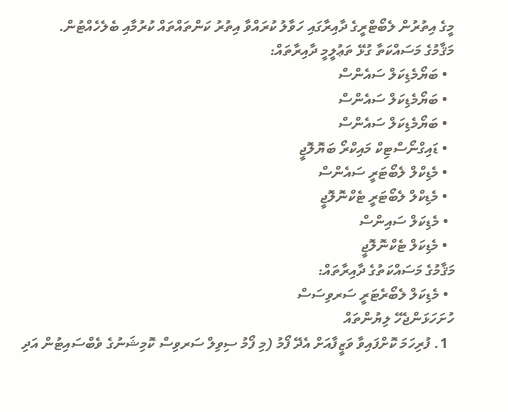މީގެ އިތުރުން ލެބޯޓްރީގެ ދާއިރާގައި ހަވާލު ކުރައްވާ އިތުރު ކަންތައްތައް ކުރުމާއި ބެލެހެއްޓުން.
މަޤާމުގެ މަސައްކަތާ ގުޅޭ ތަޢުލީމީ ދާއިރާތައް:
  • ބަޔޯމެޑިކަލް ސައެންސް
  • ބަޔޯމެޑިކަލް ސައެންސް
  • ބަޔޯމެޑިކަލް ސައެންސް
  • ޑައިގްނޯސްޓިކް މައިކްރޯ ބަޔޮލޮޖީ
  • މެޑިކްލް ލެބޯޓަރީ ސައެންސް
  • މެޑިކްލް ލެބޯޓަރީ ޓެކްނޮލޮޖީ
  • މެޑިކަލް ސައިންސް
  • މެޑިކަލް ޓެކްނޮލޮޖީ
މަޤާމުގެ މަސައްކަތުގެ ދާއިރާތައް:
  • މެޑިކަލް ލެބޯރެޓަރީ ސަރވިސަސް
ހުށަހަޅަންޖެހޭ ލިޔުންތައް
  1. ފުރިހަމަ ކޮށްފައިވާ ވަޒީފާއަށް އެދޭ ފޯމު (މި ފޯމު ސިވިލް ސަރވިސް ކޮމިޝަނުގެ ވެބްސައިޓުން އަދި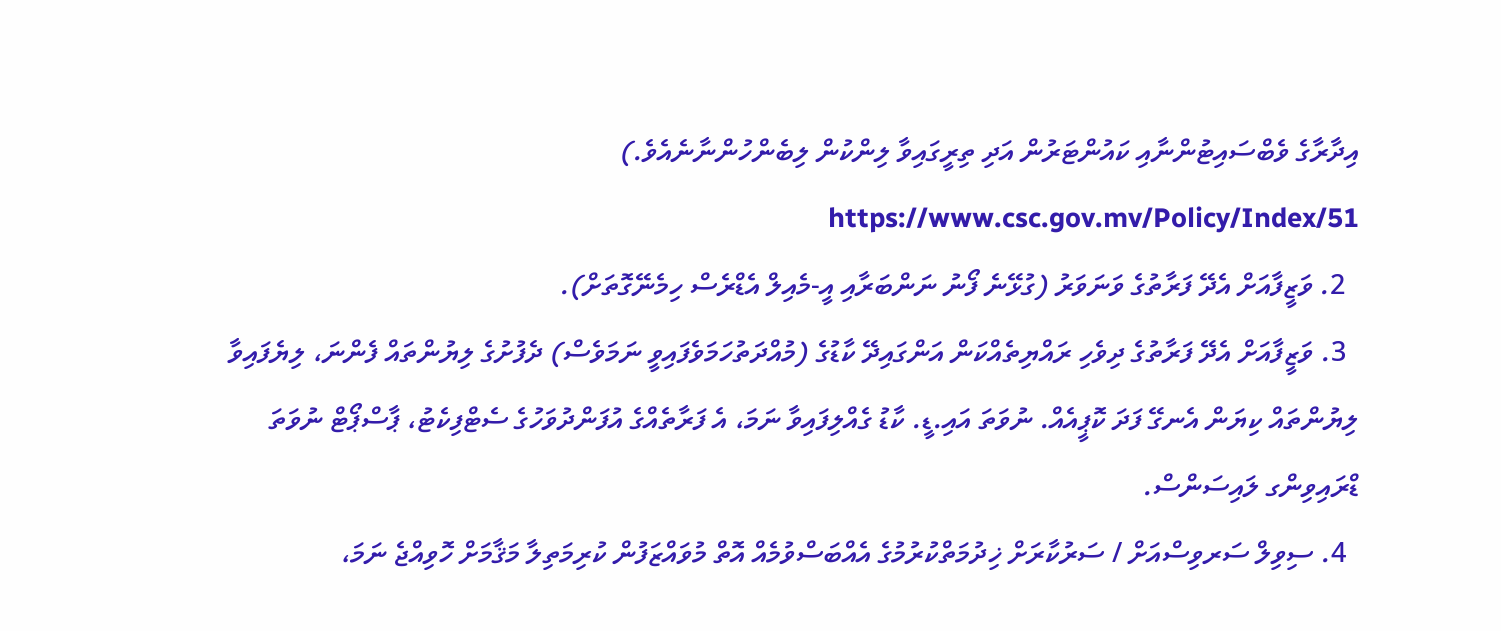އިދާރާގެ ވެބްސައިޓުންނާއި ކައުންޓަރުން އަދި ތިރީގައިވާ ލިންކުން ލިބެންހުންނާނެއެވެ.)  https://www.csc.gov.mv/Policy/Index/51
  2. ވަޒީފާއަށް އެދޭ ފަރާތުގެ ވަނަވަރު (ގުޅޭނެ ފޯނު ނަންބަރާއި އީ-މެއިލް އެޑްރެސް ހިމެނޭގޮތަށް).
  3. ވަޒީފާއަށް އެދޭ ފަރާތުގެ ދިވެހި ރައްޔިތެއްކަން އަންގައިދޭ ކާޑުގެ (މުއްދަތުހަމަވެފައިވީ ނަމަވެސް) ދެފުށުގެ ލިޔުންތައް ފެންނަ، ލިޔެފައިވާ ލިޔުންތައް ކިޔަން އެނގޭ ފަދަ ކޮޕީއެއް. ނުވަތަ އައި.ޑީ. ކާޑު ގެއްލިފައިވާ ނަމަ، އެ ފަރާތެއްގެ އުފަންދުވަހުގެ ސެޓްފިކެޓު، ޕާސްޕޯޓް ނުވަތަ ޑްރައިވިންގ ލައިސަންސް.
  4. ސިވިލް ސަރވިސްއަށް / ސަރުކާރަށް ޚިދުމަތްކުރުމުގެ އެއްބަސްވުމެއް އޮތް މުވައްޒަފުން ކުރިމަތިލާ މަޤާމަށް ހޮވިއްޖެ ނަމަ،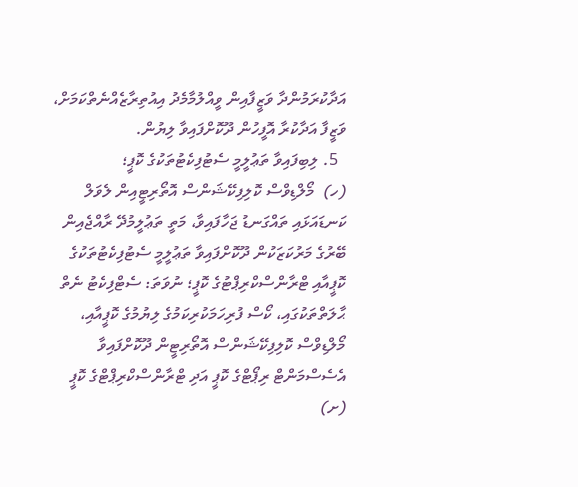އަދާކުރަމުންދާ ވަޒީފާއިން ވީއްލުމާމެދު އިއުތިރާޒެއްނެތްކަމަށް، ވަޒީފާ އަދާކުރާ އޮފީހުން ދޫކޮށްފައިވާ ލިޔުން.
  5. ލިބިފައިވާ ތަޢުލީމީ ސެޓުފިކެޓުތަކުގެ ކޮޕީ؛
(ހ)  މޯލްޑިވްސް ކޮލިފިކޭޝަންސް އޮތޯރިޓީއިން ލެވަލް ކަނޑައަޅައި ތައްގަނޑު ޖަހާފައިވާ، މަތީ ތަޢުލީމުދޭ ރާއްޖެއިން ބޭރުގެ މަރުކަޒަކުން ދޫކޮށްފައިވާ ތަޢުލީމީ ސެޓުފިކެޓުތަކުގެ ކޮޕީއާއި ޓްރާންސްކްރިޕްޓުގެ ކޮޕީ؛ ނުވަތަ: ސެޓްފިކެޓު ނެތް ޙާލަތްތަކުގައި، ކޯސް ފުރިހަމަކުރިކަމުގެ ލިޔުމުގެ ކޮޕީއާއި، މޯލްޑިވްސް ކޮލިފިކޭޝަންސް އޮތޯރިޓީން ދޫކޮށްފައިވާ އެސެސްމަންޓް ރިޕޯޓްގެ ކޮޕީ އަދި ޓްރާންސްކްރިޕްޓްގެ ކޮޕީ
(ށ)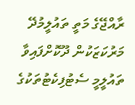ރާއްޖޭގެ މަތީ ތައުލީމުދޭ މަރުކަޒަކުން ދޫކޮށްފައިވާ ތައުލީމީ ސެޓުފިކެޓުތަކުގެ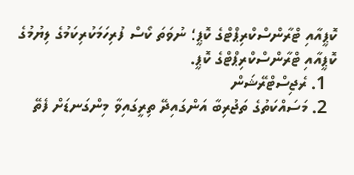ކޮޕީއާއި ޓްރާންސްކްރިޕްޓްގެ ކޮޕީ؛ ނުވަތަ ކޯސް ފުރިހަމަކުރިކަމުގެ ލިޔުމުގެ ކޮޕީއާއި ޓްރާންސްކްރިޕްޓްގެ ކޮޕީ.
  1. ރެޖިސްޓްރޭޝަން
  2. މަސައްކަތުގެ ތަޖުރިބާ އަންގައިދޭ ތިރީގައިވާ މިންގަނޑަށް ފެތޭ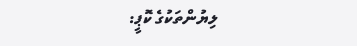ލިޔުންތަކުގެ ކޮޕީ: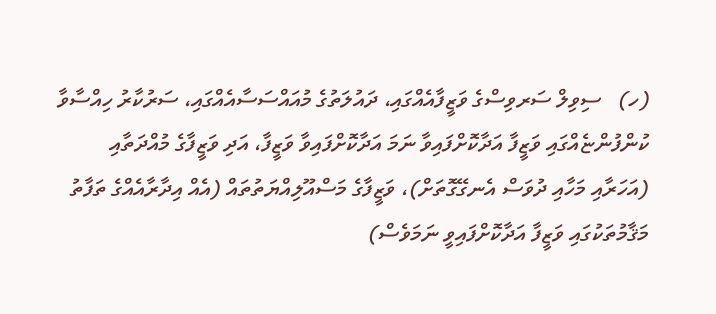(ހ)   ސިވިލް ސަރވިސްގެ ވަޒީފާއެއްގައި، ދައުލަތުގެ މުއައްސަސާއެއްގައި، ސަރުކާރު ހިއްސާވާ ކުންފުންޏެއްގައި ވަޒީފާ އަދާކޮށްފައިވާ ނަމަ އަދާކޮށްފައިވާ ވަޒީފާ، އަދި ވަޒީފާގެ މުއްދަތާއި (އަހަރާއި މަހާއި ދުވަސް އެނގޭގޮތަށް)، ވަޒީފާގެ މަސްއޫލިއްޔަތުތައް (އެއް އިދާރާއެއްގެ ތަފާތު މަޤާމުތަކުގައި ވަޒީފާ އަދާކޮށްފައިވީ ނަމަވެސް)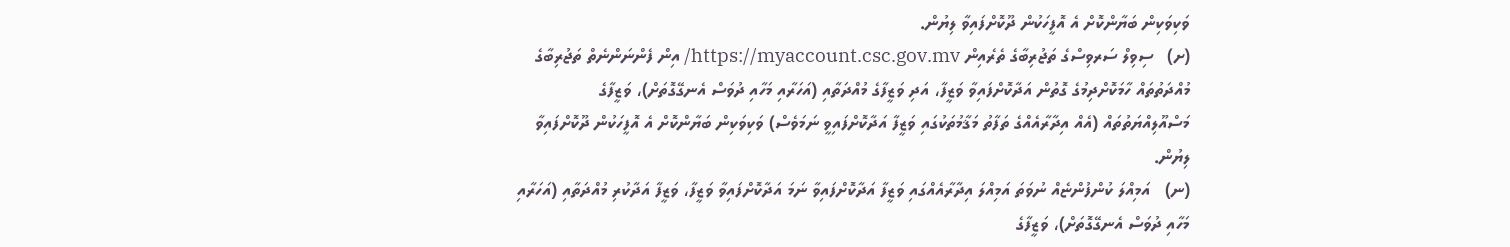ވަކިވަކިން ބަޔާންކޮށް އެ އޮފީހަކުން ދޫކޮށްފައިވާ ލިޔުން.
(ށ)   ސިވިލް ސަރވިސްގެ ތަޖުރިބާގެ ތެރެއިން https://myaccount.csc.gov.mv/ އިން ފެންނަންނެތް ތަޖުރިބާގެ މުއްދަތުތައް ހާމަކޮށްދިމުގެ ގޮތުން އަދާކޮށްފައިވާ ވަޒީފާ، އަދި ވަޒީފާގެ މުއްދަތާއި (އަހަރާއި މަހާއި ދުވަސް އެނގޭގޮތަށް)، ވަޒީފާގެ މަސްއޫލިއްޔަތުތައް (އެއް އިދާރާއެއްގެ ތަފާތު މަޤާމުތަކުގައި ވަޒީފާ އަދާކޮށްފައިވީ ނަމަވެސް) ވަކިވަކިން ބަޔާންކޮށް އެ އޮފީހަކުން ދޫކޮށްފައިވާ ލިޔުން.
(ނ)   އަމިއްލަ ކުންފުންޏެއް ނުވަތަ އަމިއްލަ އިދާރާއެއްގައި ވަޒީފާ އަދާކޮށްފައިވާ ނަމަ އަދާކޮށްފައިވާ ވަޒީފާ، ވަޒީފާ އަދާކުރި މުއްދަތާއި (އަހަރާއި މަހާއި ދުވަސް އެނގޭގޮތަށް)، ވަޒީފާގެ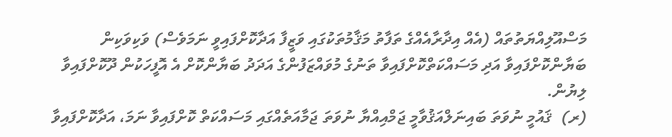މަސްއޫލިއްޔަތުތައް (އެއް އިދާރާއެއްގެ ތަފާތު މަޤާމުތަކުގައި ވަޒީފާ އަދާކޮށްފައިވީ ނަމަވެސް) ވަކިވަކިން ބަޔާންކޮށްފައިވާ އަދި މަސައްކަތްކޮށްފައިވާ ތަނުގެ މުވައްޒަފުންގެ އަދަދު ބަޔާންކޮށް އެ އޮފީހަކުން ދޫކޮށްފައިވާ ލިޔުން.
(ރ)  ޤައުމީ ނުވަތަ ބައިނަލްއަޤުވާމީ ޖަމްއިއްޔާ ނުވަތަ ޖަމާއަތެއްގައި މަސައްކަތް ކޮށްފައިވާ ނަމަ، އަދާކޮށްފައިވާ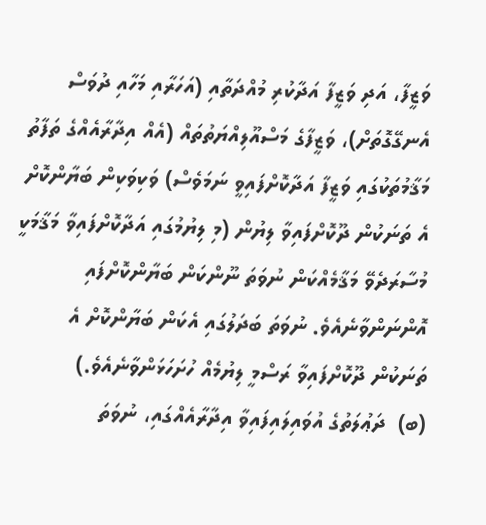ވަޒީފާ، އަދި ވަޒީފާ އަދާކުރި މުއްދަތާއި (އަހަރާއި މަހާއި ދުވަސް އެނގޭގޮތަށް)، ވަޒީފާގެ މަސްއޫލިއްޔަތުތައް (އެއް އިދާރާއެއްގެ ތަފާތު މަޤާމުތަކުގައި ވަޒީފާ އަދާކޮށްފައިވީ ނަމަވެސް) ވަކިވަކިން ބަޔާންކޮށް އެ ތަނަކުން ދޫކޮށްފައިވާ ލިޔުން (މި ލިޔުމުގައި އަދާކޮށްފައިވާ މަޤާމަކީ މުސާރަދެވޭ މަޤާމެއްކަން ނުވަތަ ނޫންކަން ބަޔާންކޮށްފައި އޮންނަންވާނެއެވެ. ނުވަތަ ބަދަލުގައި އެކަން ބަޔާންކޮށް އެ ތަނަކުން ދޫކޮށްފައިވާ ރަސްމީ ލިޔުމެއް ހުށަހަޅަންވާނެއެވެ.)
(ބ)  ދަޢުލަތުގެ އުވައިލައިފައިވާ އިދާރާއެއްގައި، ނުވަތަ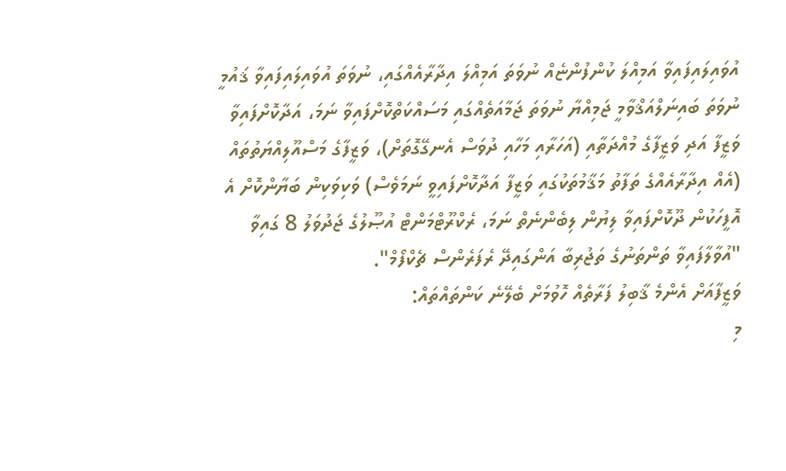އުވައިލައިފައިވާ އަމިއްލަ ކުންފުންޏެއް ނުވަތަ އަމިއްލަ އިދާރާއެއްގައި، ނުވަތަ އުވައިލައިފައިވާ ޤައުމީ ނުވަތަ ބައިނަލްއަޤްވާމީ ޖަމިއްޔާ ނުވަތަ ޖަމާއަތެއްގައި މަސައްކަތްކޮށްފައިވާ ނަމަ، އަދާކޮށްފައިވާ ވަޒީފާ އަދި ވަޒީފާގެ މުއްދަތާއި (އަހަރާއި މަހާއި ދުވަސް އެނގޭގޮތަށް)، ވަޒީފާގެ މަސްއޫލިއްޔަތުތައް (އެއް އިދާރާއެއްގެ ތަފާތު މަޤާމުތަކުގައި ވަޒީފާ އަދާކޮށްފައިވީ ނަމަވެސް) ވަކިވަކިން ބަޔާންކޮށް އެ އޮފީހަކުން ދޫކޮށްފައިވާ ލިޔުން ލިބެންނެތް ނަމަ، ރެކްރޫޓްމަންޓް އުޞޫލުގެ ޖަދުވަލު 8 ގައިވާ "އުވާލާފައިވާ ތަންތަނުގެ ތަޖުރިބާ އަންގައިދޭ ރެފަރެންސް ޗެކްފޯމް".
ވަޒީފާއަށް އެންމެ ޤާބިލު ފަރާތެއް ހޮވުމަށް ބެލޭނެ ކަންތައްތައް:
މި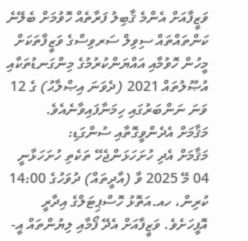ވަޒީފާއަށް އެންމެ ޤާބިލު ފަރާތެއް ހޮވުމަށް ބެލޭނެ ކަންތައްތައް ސިވިލް ސަރވިސްގެ ވަޒީފާތަކަށް މީހުން ހޮވުމާއި އައްޔަންކުރުމުގެ މިންގަނޑުތަކާއި އުޞޫލުތައް 2021 (ދެވަނަ އިޞްލާޙު) ގެ 12 ވަނަ ނަންބަރުގައި ހިމަނާފައިވާނެއެވެ.
މަޤާމަށް އެދެންވީގޮތާއި ސުންގަޑި:
މަޤާމަށް އެދި ހުށަހަޅަންޖެހޭ ތަކެތި ހުށަހަޅާނީ 04 މޭ 2025 ވާ (އާދީތައް) ދުވަހުގެ 14:00 ކުރިން، ހއ.އަތޮޅު ހޮސްޕިޓަލްގެ އިދާރީ އޮފީހަށެވެ. ވަޒީފާއަށް އެދޭ ފޯމާއި ލިޔުންތައް އީ-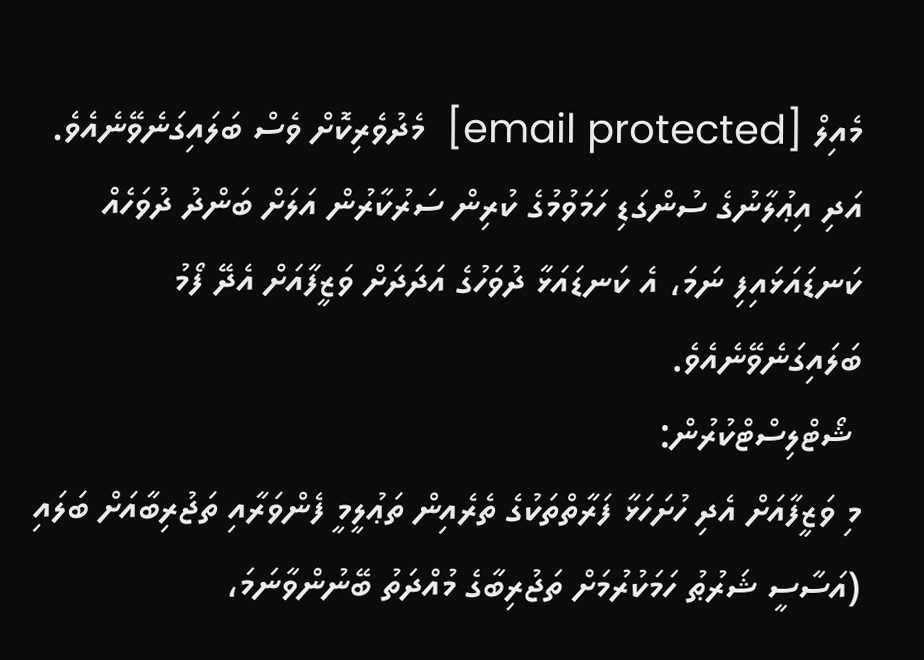މެއިލް [email protected]  މެދުވެރިކޮށް ވެސް ބަލައިގަނެވޭނެއެވެ.
އަދި އިޢުލާނުގެ ސުންގަޑި ހަމަވުމުގެ ކުރިން ސަރުކާރުން އަލަށް ބަންދު ދުވަހެއް ކަނޑައަޅައިފި ނަމަ، އެ ކަނޑައަޅާ ދުވަހުގެ އަދަދަށް ވަޒީފާއަށް އެދޭ ފޯމު ބަލައިގަނެވޭނެއެވެ.
 ޝޯޓްލިސްޓްކުރުން:
މި ވަޒީފާއަށް އެދި ހުށަހަޅާ ފަރާތްތަކުގެ ތެރެއިން ތަޢުލީމީ ފެންވަރާއި ތަޖުރިބާއަށް ބަލައި (އަސާސީ ޝަރުޠު ހަމަކުރުމަށް ތަޖުރިބާގެ މުއްދަތު ބޭނުންވާނަމަ،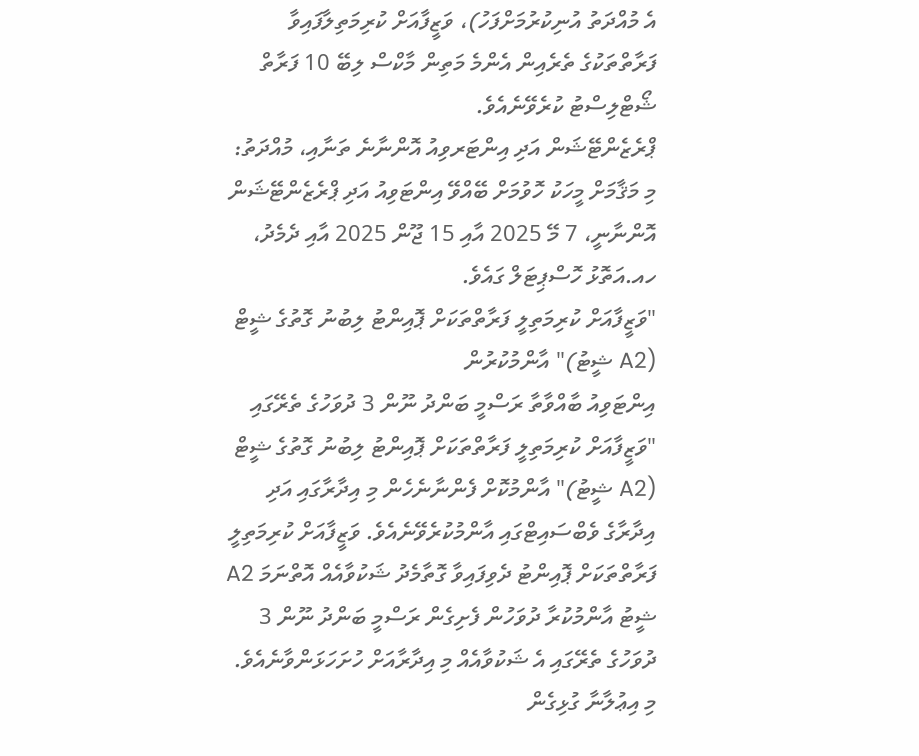އެ މުއްދަތު އުނިކުރުމަށްފަހު)، ވަޒީފާއަށް ކުރިމަތިލާފައިވާ ފަރާތްތަކުގެ ތެރެއިން އެންމެ މަތިން މާކްސް ލިބޭ 10 ފަރާތް ޝޯޓްލިސްޓު ކުރެވޭނެއެވެ.
ޕްރެޒެންޓޭޝަން އަދި އިންޓަރވިއު އޮންނާނެ ތަނާއި، މުއްދަތު:
މި މަޤާމަށް މީހަކު ހޮވުމަށް ބޭއްވޭ އިންޓަވިއު އަދި ޕްރެޒެންޓޭޝަން އޮންނާނީ، 7 މޭ 2025 އާއި 15 ޖޫން 2025 އާއި ދެމެދު، ހއ.އަތޮޅު ހޮސްޕިޓަލް ގައެވެ.
"ވަޒީފާއަށް ކުރިމަތިލީ ފަރާތްތަކަށް ޕޮއިންޓު ލިބުނު ގޮތުގެ ޝީޓް (A2 ޝީޓު)" އާންމުކުރުން
އިންޓަވިއު ބާއްވާތާ ރަސްމީ ބަންދު ނޫން 3 ދުވަހުގެ ތެރޭގައި "ވަޒީފާއަށް ކުރިމަތިލީ ފަރާތްތަކަށް ޕޮއިންޓު ލިބުނު ގޮތުގެ ޝީޓް (A2 ޝީޓު)" އާންމުކޮށް ފެންނާނެހެން މި އިދާރާގައި އަދި އިދާރާގެ ވެބްސައިޓްގައި އާންމުކުރެވޭނެއެވެ. ވަޒީފާއަށް ކުރިމަތިލީ ފަރާތްތަކަށް ޕޮއިންޓު ދެވިފައިވާ ގޮތާމެދު ޝަކުވާއެއް އޮތްނަމަ A2 ޝީޓު އާންމުކުރާ ދުވަހުން ފެށިގެން ރަސްމީ ބަންދު ނޫން 3 ދުވަހުގެ ތެރޭގައި އެ ޝަކުވާއެއް މި އިދާރާއަށް ހުށަހަޅަންވާނެއެވެ.
މި އިޢުލާނާ ގުޅިގެން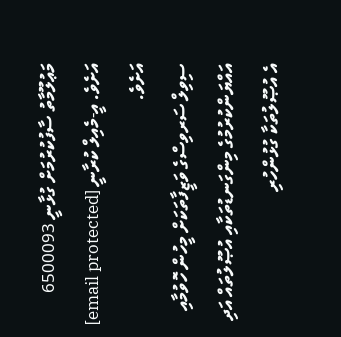މަޢުލޫމާތު ސާފުކުރުމަށް ގުޅާނީ 6500093 އަށެވެ. އީ-މެއިލް ކުރާނީ [email protected] އަށެވެ.
ސިވިލް ސަރވިސްގެ ވަޒީފާތަކަށް މީހުން ހޮވުމާއި އައްޔަންކުރުމުގެ މިންގަނޑުތަކާއި އުޞޫލުތައް އަދި އެ އުޞޫލުތަކާ ގުޅުންހުރި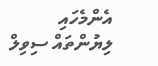އެންމެހައި ލިޔުންތައް ސިވިލް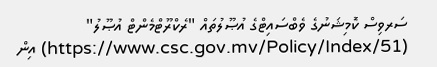ސަރވިސް ކޮމިޝަނުގެ ވެބްސައިޓްގެ އުޞޫލުތައް "ރެކްރޫޓްމެންޓް އުޞޫލު" (https://www.csc.gov.mv/Policy/Index/51) އިން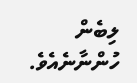ލިބެން ހުންނާނެއެވެ.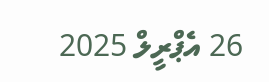26 އެޕްރީލް 2025